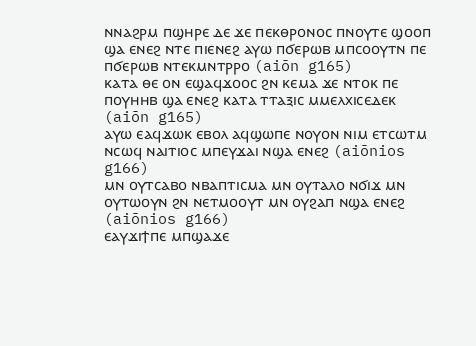ⲛⲛⲁϩⲣⲙ ⲡϣⲏⲣⲉ ⲇⲉ ϫⲉ ⲡⲉⲕⲑⲣⲟⲛⲟⲥ ⲡⲛⲟⲩⲧⲉ ϣⲟⲟⲡ ϣⲁ ⲉⲛⲉϩ ⲛⲧⲉ ⲡⲓⲉⲛⲉϩ ⲁⲩⲱ ⲡϭⲉⲣⲱⲃ ⲙⲡⲥⲟⲟⲩⲧⲛ ⲡⲉ ⲡϭⲉⲣⲱⲃ ⲛⲧⲉⲕⲙⲛⲧⲣⲣⲟ (aiōn g165)
ⲕⲁⲧⲁ ⲑⲉ ⲟⲛ ⲉϣⲁϥϫⲟⲟⲥ ϩⲛ ⲕⲉⲙⲁ ϫⲉ ⲛⲧⲟⲕ ⲡⲉ ⲡⲟⲩⲏⲏⲃ ϣⲁ ⲉⲛⲉϩ ⲕⲁⲧⲁ ⲧⲧⲁⲝⲓⲥ ⲙⲙⲉⲗⲭⲓⲥⲉⲇⲉⲕ (aiōn g165)
ⲁⲩⲱ ⲉⲁϥϫⲱⲕ ⲉⲃⲟⲗ ⲁϥϣⲱⲡⲉ ⲛⲟⲩⲟⲛ ⲛⲓⲙ ⲉⲧⲥⲱⲧⲙ ⲛⲥⲱϥ ⲛⲁⲓⲧⲓⲟⲥ ⲙⲡⲉⲩϫⲁⲓ ⲛϣⲁ ⲉⲛⲉϩ (aiōnios g166)
ⲙⲛ ⲟⲩⲧⲥⲁⲃⲟ ⲛⲃⲁⲡⲧⲓⲥⲙⲁ ⲙⲛ ⲟⲩⲧⲁⲗⲟ ⲛϭⲓϫ ⲙⲛ ⲟⲩⲧⲱⲟⲩⲛ ϩⲛ ⲛⲉⲧⲙⲟⲟⲩⲧ ⲙⲛ ⲟⲩϩⲁⲡ ⲛϣⲁ ⲉⲛⲉϩ (aiōnios g166)
ⲉⲁⲩϫⲓϯⲡⲉ ⲙⲡϣⲁϫⲉ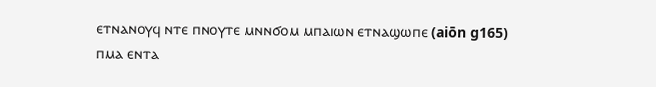ⲉⲧⲛⲁⲛⲟⲩϥ ⲛⲧⲉ ⲡⲛⲟⲩⲧⲉ ⲙⲛⲛϭⲟⲙ ⲙⲡⲁⲓⲱⲛ ⲉⲧⲛⲁϣⲱⲡⲉ (aiōn g165)
ⲡⲙⲁ ⲉⲛⲧⲁ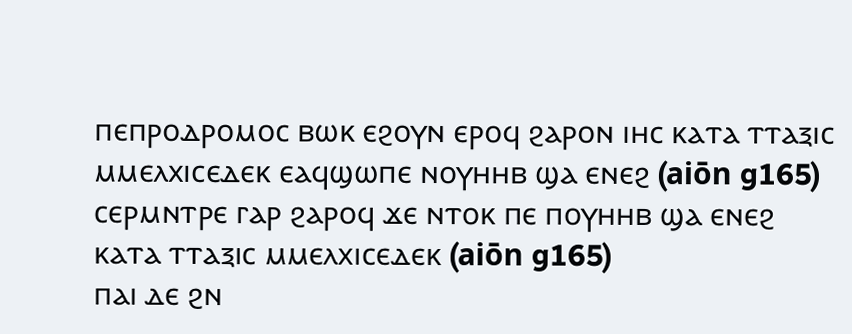ⲡⲉⲡⲣⲟⲇⲣⲟⲙⲟⲥ ⲃⲱⲕ ⲉϩⲟⲩⲛ ⲉⲣⲟϥ ϩⲁⲣⲟⲛ ⲓⲏⲥ ⲕⲁⲧⲁ ⲧⲧⲁⲝⲓⲥ ⲙⲙⲉⲗⲭⲓⲥⲉⲇⲉⲕ ⲉⲁϥϣⲱⲡⲉ ⲛⲟⲩⲏⲏⲃ ϣⲁ ⲉⲛⲉϩ (aiōn g165)
ⲥⲉⲣⲙⲛⲧⲣⲉ ⲅⲁⲣ ϩⲁⲣⲟϥ ϫⲉ ⲛⲧⲟⲕ ⲡⲉ ⲡⲟⲩⲏⲏⲃ ϣⲁ ⲉⲛⲉϩ ⲕⲁⲧⲁ ⲧⲧⲁⲝⲓⲥ ⲙⲙⲉⲗⲭⲓⲥⲉⲇⲉⲕ (aiōn g165)
ⲡⲁⲓ ⲇⲉ ϩⲛ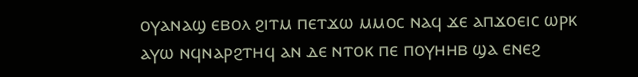ⲟⲩⲁⲛⲁϣ ⲉⲃⲟⲗ ϩⲓⲧⲙ ⲡⲉⲧϫⲱ ⲙⲙⲟⲥ ⲛⲁϥ ϫⲉ ⲁⲡϫⲟⲉⲓⲥ ⲱⲣⲕ ⲁⲩⲱ ⲛϥⲛⲁⲣϩⲧⲏϥ ⲁⲛ ⲇⲉ ⲛⲧⲟⲕ ⲡⲉ ⲡⲟⲩⲏⲏⲃ ϣⲁ ⲉⲛⲉϩ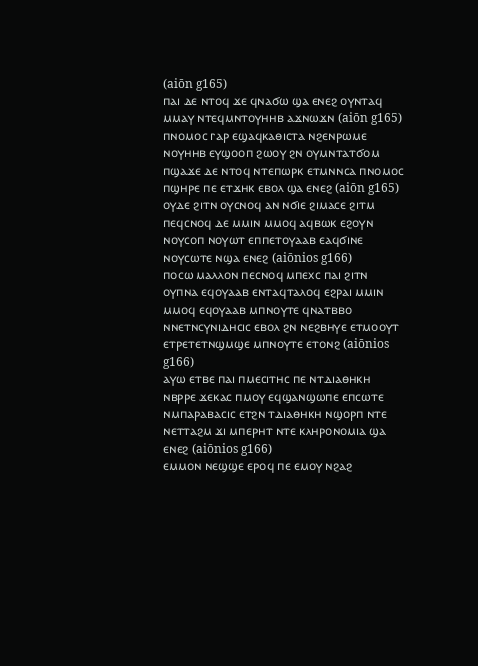(aiōn g165)
ⲡⲁⲓ ⲇⲉ ⲛⲧⲟϥ ϫⲉ ϥⲛⲁϭⲱ ϣⲁ ⲉⲛⲉϩ ⲟⲩⲛⲧⲁϥ ⲙⲙⲁⲩ ⲛⲧⲉϥⲙⲛⲧⲟⲩⲏⲏⲃ ⲁϫⲛⲱϫⲛ (aiōn g165)
ⲡⲛⲟⲙⲟⲥ ⲅⲁⲣ ⲉϣⲁϥⲕⲁⲑⲓⲥⲧⲁ ⲛϩⲉⲛⲣⲱⲙⲉ ⲛⲟⲩⲏⲏⲃ ⲉⲩϣⲟⲟⲡ ϩⲱⲟⲩ ϩⲛ ⲟⲩⲙⲛⲧⲁⲧϭⲟⲙ ⲡϣⲁϫⲉ ⲇⲉ ⲛⲧⲟϥ ⲛⲧⲉⲡⲱⲣⲕ ⲉⲧⲙⲛⲛⲥⲁ ⲡⲛⲟⲙⲟⲥ ⲡϣⲏⲣⲉ ⲡⲉ ⲉⲧϫⲏⲕ ⲉⲃⲟⲗ ϣⲁ ⲉⲛⲉϩ (aiōn g165)
ⲟⲩⲇⲉ ϩⲓⲧⲛ ⲟⲩⲥⲛⲟϥ ⲁⲛ ⲛϭⲓⲉ ϩⲓⲙⲁⲥⲉ ϩⲓⲧⲙ ⲡⲉϥⲥⲛⲟϥ ⲇⲉ ⲙⲙⲓⲛ ⲙⲙⲟϥ ⲁϥⲃⲱⲕ ⲉϩⲟⲩⲛ ⲛⲟⲩⲥⲟⲡ ⲛⲟⲩⲱⲧ ⲉⲡⲡⲉⲧⲟⲩⲁⲁⲃ ⲉⲁϥϭⲓⲛⲉ ⲛⲟⲩⲥⲱⲧⲉ ⲛϣⲁ ⲉⲛⲉϩ (aiōnios g166)
ⲡⲟⲥⲱ ⲙⲁⲗⲗⲟⲛ ⲡⲉⲥⲛⲟϥ ⲙⲡⲉⲭⲥ ⲡⲁⲓ ϩⲓⲧⲛ ⲟⲩⲡⲛⲁ ⲉϥⲟⲩⲁⲁⲃ ⲉⲛⲧⲁϥⲧⲁⲗⲟϥ ⲉϩⲣⲁⲓ ⲙⲙⲓⲛ ⲙⲙⲟϥ ⲉϥⲟⲩⲁⲁⲃ ⲙⲡⲛⲟⲩⲧⲉ ϥⲛⲁⲧⲃⲃⲟ ⲛⲛⲉⲧⲛⲥⲩⲛⲓⲇⲏⲥⲓⲥ ⲉⲃⲟⲗ ϩⲛ ⲛⲉϩⲃⲏⲩⲉ ⲉⲧⲙⲟⲟⲩⲧ ⲉⲧⲣⲉⲧⲉⲧⲛϣⲙϣⲉ ⲙⲡⲛⲟⲩⲧⲉ ⲉⲧⲟⲛϩ (aiōnios g166)
ⲁⲩⲱ ⲉⲧⲃⲉ ⲡⲁⲓ ⲡⲙⲉⲥⲓⲧⲏⲥ ⲡⲉ ⲛⲧⲇⲓⲁⲑⲏⲕⲏ ⲛⲃⲣⲣⲉ ϫⲉⲕⲁⲥ ⲡⲙⲟⲩ ⲉϥϣⲁⲛϣⲱⲡⲉ ⲉⲡⲥⲱⲧⲉ ⲛⲙⲡⲁⲣⲁⲃⲁⲥⲓⲥ ⲉⲧϩⲛ ⲧⲇⲓⲁⲑⲏⲕⲏ ⲛϣⲟⲣⲡ ⲛⲧⲉ ⲛⲉⲧⲧⲁϩⲙ ϫⲓ ⲙⲡⲉⲣⲏⲧ ⲛⲧⲉ ⲕⲗⲏⲣⲟⲛⲟⲙⲓⲁ ϣⲁ ⲉⲛⲉϩ (aiōnios g166)
ⲉⲙⲙⲟⲛ ⲛⲉϣϣⲉ ⲉⲣⲟϥ ⲡⲉ ⲉⲙⲟⲩ ⲛϩⲁϩ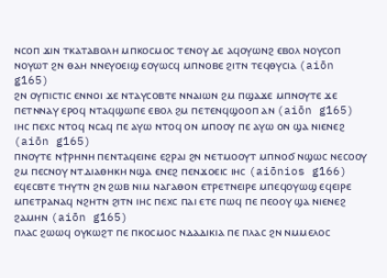ⲛⲥⲟⲡ ϫⲓⲛ ⲧⲕⲁⲧⲁⲃⲟⲗⲏ ⲙⲡⲕⲟⲥⲙⲟⲥ ⲧⲉⲛⲟⲩ ⲇⲉ ⲁϥⲟⲩⲱⲛϩ ⲉⲃⲟⲗ ⲛⲟⲩⲥⲟⲡ ⲛⲟⲩⲱⲧ ϩⲛ ⲑⲁⲏ ⲛⲛⲉⲩⲟⲉⲓϣ ⲉⲟⲩⲱⲥϥ ⲙⲡⲛⲟⲃⲉ ϩⲓⲧⲛ ⲧⲉϥⲑⲩⲥⲓⲁ (aiōn g165)
ϩⲛ ⲟⲩⲡⲓⲥⲧⲓⲥ ⲉⲛⲛⲟⲓ ϫⲉ ⲛⲧⲁⲩⲥⲟⲃⲧⲉ ⲛⲛⲁⲓⲱⲛ ϩⲙ ⲡϣⲁϫⲉ ⲙⲡⲛⲟⲩⲧⲉ ϫⲉ ⲡⲉⲧⲛⲛⲁⲩ ⲉⲣⲟϥ ⲛⲧⲁϥϣⲱⲡⲉ ⲉⲃⲟⲗ ϩⲙ ⲡⲉⲧⲉⲛϥϣⲟⲟⲡ ⲁⲛ (aiōn g165)
ⲓⲏⲥ ⲡⲉⲭⲥ ⲛⲧⲟϥ ⲛⲥⲁϥ ⲡⲉ ⲁⲩⲱ ⲛⲧⲟϥ ⲟⲛ ⲙⲡⲟⲟⲩ ⲡⲉ ⲁⲩⲱ ⲟⲛ ϣⲁ ⲛⲓⲉⲛⲉϩ (aiōn g165)
ⲡⲛⲟⲩⲧⲉ ⲛϯⲣⲏⲛⲏ ⲡⲉⲛⲧⲁϥⲉⲓⲛⲉ ⲉϩⲣⲁⲓ ϩⲛ ⲛⲉⲧⲙⲟⲟⲩⲧ ⲙⲡⲛⲟϭ ⲛϣⲱⲥ ⲛⲉⲥⲟⲟⲩ ϩⲙ ⲡⲉⲥⲛⲟⲩ ⲛⲧⲇⲓⲁⲑⲏⲕⲏ ⲛϣⲁ ⲉⲛⲉϩ ⲡⲉⲛϫⲟⲉⲓⲥ ⲓⲏⲥ (aiōnios g166)
ⲉϥⲉⲥⲃⲧⲉ ⲧⲏⲩⲧⲛ ϩⲛ ϩⲱⲃ ⲛⲓⲙ ⲛⲁⲅⲁⲑⲟⲛ ⲉⲧⲣⲉⲧⲛⲉⲓⲣⲉ ⲙⲡⲉϥⲟⲩⲱϣ ⲉϥⲉⲓⲣⲉ ⲙⲡⲉⲧⲣⲁⲛⲁϥ ⲛϩⲏⲧⲛ ϩⲓⲧⲛ ⲓⲏⲥ ⲡⲉⲭⲥ ⲡⲁⲓ ⲉⲧⲉ ⲡⲱϥ ⲡⲉ ⲡⲉⲟⲟⲩ ϣⲁ ⲛⲓⲉⲛⲉϩ ϩⲁⲙⲏⲛ (aiōn g165)
ⲡⲗⲁⲥ ϩⲱⲱϥ ⲟⲩⲕⲱϩⲧ ⲡⲉ ⲡⲕⲟⲥⲙⲟⲥ ⲛⲇⲁⲇⲓⲕⲓⲁ ⲡⲉ ⲡⲗⲁⲥ ϩⲛ ⲛⲙⲙⲉⲗⲟⲥ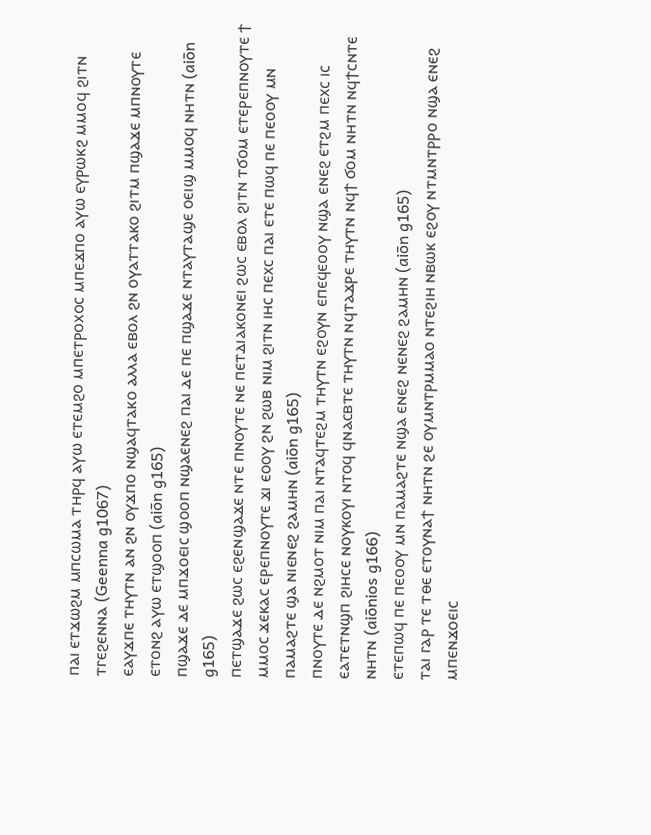ⲡⲁⲓ ⲉⲧϫⲱϩⲙ ⲙⲡⲥⲱⲙⲁ ⲧⲏⲣϥ ⲁⲩⲱ ⲉⲧⲉⲙϩⲟ ⲙⲡⲉⲧⲣⲟⲭⲟⲥ ⲙⲡⲉϫⲡⲟ ⲁⲩⲱ ⲉⲩⲣⲱⲕϩ ⲙⲙⲟϥ ϩⲓⲧⲛ ⲧⲅⲉϩⲉⲛⲛⲁ (Geenna g1067)
ⲉⲁⲩϫⲡⲉ ⲧⲏⲩⲧⲛ ⲁⲛ ϩⲛ ⲟⲩϫⲡⲟ ⲛϣⲁϥⲧⲁⲕⲟ ⲁⲗⲗⲁ ⲉⲃⲟⲗ ϩⲛ ⲟⲩⲁⲧⲧⲁⲕⲟ ϩⲓⲧⲙ ⲡϣⲁϫⲉ ⲙⲡⲛⲟⲩⲧⲉ ⲉⲧⲟⲛϩ ⲁⲩⲱ ⲉⲧϣⲟⲟⲡ (aiōn g165)
ⲡϣⲁϫⲉ ⲇⲉ ⲙⲡϫⲟⲉⲓⲥ ϣⲟⲟⲡ ⲛϣⲁⲉⲛⲉϩ ⲡⲁⲓ ⲇⲉ ⲡⲉ ⲡϣⲁϫⲉ ⲛⲧⲁⲩⲧⲁϣⲉ ⲟⲉⲓϣ ⲙⲙⲟϥ ⲛⲏⲧⲛ (aiōn g165)
ⲡⲉⲧϣⲁϫⲉ ϩⲱⲥ ⲉϩⲉⲛϣⲁϫⲉ ⲛⲧⲉ ⲡⲛⲟⲩⲧⲉ ⲛⲉ ⲡⲉⲧⲇⲓⲁⲕⲟⲛⲉⲓ ϩⲱⲥ ⲉⲃⲟⲗ ϩⲓⲧⲛ ⲧϭⲟⲙ ⲉⲧⲉⲣⲉⲡⲛⲟⲩⲧⲉ ϯ ⲙⲙⲟⲥ ϫⲉⲕⲁⲥ ⲉⲣⲉⲡⲛⲟⲩⲧⲉ ϫⲓ ⲉⲟⲟⲩ ϩⲛ ϩⲱⲃ ⲛⲓⲙ ϩⲓⲧⲛ ⲓⲏⲥ ⲡⲉⲭⲥ ⲡⲁⲓ ⲉⲧⲉ ⲡⲱϥ ⲡⲉ ⲡⲉⲟⲟⲩ ⲙⲛ ⲡⲁⲙⲁϩⲧⲉ ϣⲁ ⲛⲓⲉⲛⲉϩ ϩⲁⲙⲏⲛ (aiōn g165)
ⲡⲛⲟⲩⲧⲉ ⲇⲉ ⲛϩⲙⲟⲧ ⲛⲓⲙ ⲡⲁⲓ ⲛⲧⲁϥⲧⲉϩⲙ ⲧⲏⲩⲧⲛ ⲉϩⲟⲩⲛ ⲉⲡⲉϥⲉⲟⲟⲩ ⲛϣⲁ ⲉⲛⲉϩ ⲉⲧϩⲙ ⲡⲉⲭⲥ ⲓⲥ ⲉⲁⲧⲉⲧⲛϣⲡ ϩⲓⲏⲥⲉ ⲛⲟⲩⲕⲟⲩⲓ ⲛⲧⲟϥ ϥⲛⲁⲥⲃⲧⲉ ⲧⲏⲩⲧⲛ ⲛϥⲧⲁϫⲣⲉ ⲧⲏⲩⲧⲛ ⲛϥϯ ϭⲟⲙ ⲛⲏⲧⲛ ⲛϥϯⲥⲛⲧⲉ ⲛⲏⲧⲛ (aiōnios g166)
ⲉⲧⲉⲡⲱϥ ⲡⲉ ⲡⲉⲟⲟⲩ ⲙⲛ ⲡⲁⲙⲁϩⲧⲉ ⲛϣⲁ ⲉⲛⲉϩ ⲛⲉⲛⲉϩ ϩⲁⲙⲏⲛ (aiōn g165)
ⲧⲁⲓ ⲅⲁⲣ ⲧⲉ ⲧⲑⲉ ⲉⲧⲟⲩⲛⲁϯ ⲛⲏⲧⲛ ϩⲉ ⲟⲩⲙⲛⲧⲣⲙⲙⲁⲟ ⲛⲧⲉϩⲓⲏ ⲛⲃⲱⲕ ⲉϩⲟⲩ ⲛⲧⲙⲛⲧⲣⲣⲟ ⲛϣⲁ ⲉⲛⲉϩ ⲙⲡⲉⲛϫⲟⲉⲓⲥ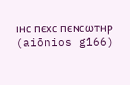ⲓⲏⲥ ⲡⲉⲭⲥ ⲡⲉⲛⲥⲱⲧⲏⲣ (aiōnios g166)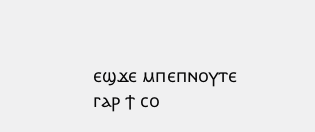ⲉϣϫⲉ ⲙⲡⲉⲡⲛⲟⲩⲧⲉ ⲅⲁⲣ ϯ ⲥⲟ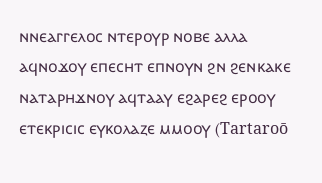ⲛⲛⲉⲁⲅⲅⲉⲗⲟⲥ ⲛⲧⲉⲣⲟⲩⲣ ⲛⲟⲃⲉ ⲁⲗⲗⲁ ⲁϥⲛⲟϫⲟⲩ ⲉⲡⲉⲥⲏⲧ ⲉⲡⲛⲟⲩⲛ ϩⲛ ϩⲉⲛⲕⲁⲕⲉ ⲛⲁⲧⲁⲣⲏϫⲛⲟⲩ ⲁϥⲧⲁⲁⲩ ⲉϩⲁⲣⲉϩ ⲉⲣⲟⲟⲩ ⲉⲧⲉⲕⲣⲓⲥⲓⲥ ⲉⲩⲕⲟⲗⲁⲍⲉ ⲙⲙⲟⲟⲩ (Tartaroō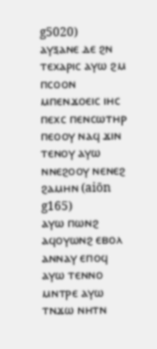g5020)
ⲁⲩⲝⲁⲛⲉ ⲇⲉ ϩⲛ ⲧⲉⲭⲁⲣⲓⲥ ⲁⲩⲱ ϩⲙ ⲡⲥⲟⲟⲛ ⲙⲡⲉⲛϫⲟⲉⲓⲥ ⲓⲏⲥ ⲡⲉⲭⲥ ⲡⲉⲛⲥⲱⲧⲏⲣ ⲡⲉⲟⲟⲩ ⲛⲁϥ ϫⲓⲛ ⲧⲉⲛⲟⲩ ⲁⲩⲱ ⲛⲛⲉϩⲟⲟⲩ ⲛⲉⲛⲉϩ ϩⲁⲙⲏⲛ (aiōn g165)
ⲁⲩⲱ ⲡⲱⲛϩ ⲁϥⲟⲩⲱⲛϩ ⲉⲃⲟⲗ ⲁⲛⲛⲁⲩ ⲉⲡⲟϥ ⲁⲩⲱ ⲧⲉⲛⲛⲟ ⲙⲛⲧⲣⲉ ⲁⲩⲱ ⲧⲛϫⲱ ⲛⲏⲧⲛ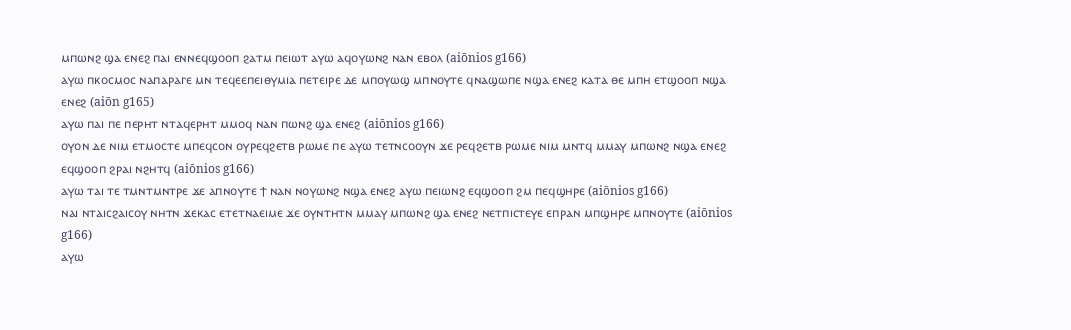ⲙⲡⲱⲛϩ ϣⲁ ⲉⲛⲉϩ ⲡⲁⲓ ⲉⲛⲛⲉϥϣⲟⲟⲡ ϩⲁⲧⲙ ⲡⲉⲓⲱⲧ ⲁⲩⲱ ⲁϥⲟⲩⲱⲛϩ ⲛⲁⲛ ⲉⲃⲟⲗ (aiōnios g166)
ⲁⲩⲱ ⲡⲕⲟⲥⲙⲟⲥ ⲛⲁⲡⲁⲣⲁⲅⲉ ⲙⲛ ⲧⲉϥⲉⲉⲡⲉⲓⲑⲩⲙⲓⲁ ⲡⲉⲧⲉⲓⲣⲉ ⲇⲉ ⲙⲡⲟⲩⲱϣ ⲙⲡⲛⲟⲩⲧⲉ ϥⲛⲁϣⲱⲡⲉ ⲛϣⲁ ⲉⲛⲉϩ ⲕⲁⲧⲁ ⲑⲉ ⲙⲡⲏ ⲉⲧϣⲟⲟⲡ ⲛϣⲁ ⲉⲛⲉϩ (aiōn g165)
ⲁⲩⲱ ⲡⲁⲓ ⲡⲉ ⲡⲉⲣⲏⲧ ⲛⲧⲁϥⲉⲣⲏⲧ ⲙⲙⲟϥ ⲛⲁⲛ ⲡⲱⲛϩ ϣⲁ ⲉⲛⲉϩ (aiōnios g166)
ⲟⲩⲟⲛ ⲇⲉ ⲛⲓⲙ ⲉⲧⲙⲟⲥⲧⲉ ⲙⲡⲉϥⲥⲟⲛ ⲟⲩⲣⲉϥϩⲉⲧⲃ ⲣⲱⲙⲉ ⲡⲉ ⲁⲩⲱ ⲧⲉⲧⲛⲥⲟⲟⲩⲛ ϫⲉ ⲣⲉϥϩⲉⲧⲃ ⲣⲱⲙⲉ ⲛⲓⲙ ⲙⲛⲧϥ ⲙⲙⲁⲩ ⲙⲡⲱⲛϩ ⲛϣⲁ ⲉⲛⲉϩ ⲉϥϣⲟⲟⲡ ϩⲣⲁⲓ ⲛϩⲏⲧϥ (aiōnios g166)
ⲁⲩⲱ ⲧⲁⲓ ⲧⲉ ⲧⲙⲛⲧⲙⲛⲧⲣⲉ ϫⲉ ⲁⲡⲛⲟⲩⲧⲉ ϯ ⲛⲁⲛ ⲛⲟⲩⲱⲛϩ ⲛϣⲁ ⲉⲛⲉϩ ⲁⲩⲱ ⲡⲉⲓⲱⲛϩ ⲉϥϣⲟⲟⲡ ϩⲙ ⲡⲉϥϣⲏⲣⲉ (aiōnios g166)
ⲛⲁⲓ ⲛⲧⲁⲓⲥϩⲁⲓⲥⲟⲩ ⲛⲏⲧⲛ ϫⲉⲕⲁⲥ ⲉⲧⲉⲧⲛⲁⲉⲓⲙⲉ ϫⲉ ⲟⲩⲛⲧⲏⲧⲛ ⲙⲙⲁⲩ ⲙⲡⲱⲛϩ ϣⲁ ⲉⲛⲉϩ ⲛⲉⲧⲡⲓⲥⲧⲉⲩⲉ ⲉⲡⲣⲁⲛ ⲙⲡϣⲏⲣⲉ ⲙⲡⲛⲟⲩⲧⲉ (aiōnios g166)
ⲁⲩⲱ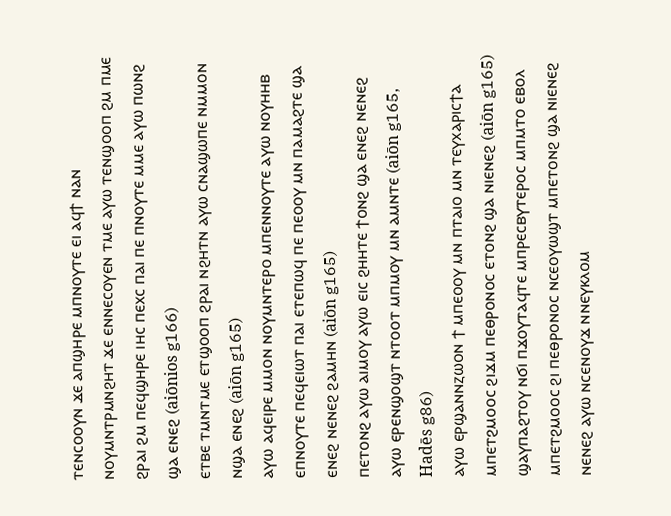ⲧⲉⲛⲥⲟⲟⲩⲛ ϫⲉ ⲁⲡϣⲏⲣⲉ ⲙⲡⲛⲟⲩⲧⲉ ⲉⲓ ⲁϥϯ ⲛⲁⲛ ⲛⲟⲩⲙⲛⲧⲣⲙⲛϩⲏⲧ ϫⲉ ⲉⲛⲛⲉⲥⲟⲩⲉⲛ ⲧⲙⲉ ⲁⲩⲱ ⲧⲉⲛϣⲟⲟⲡ ϩⲙ ⲡⲙⲉ ϩⲣⲁⲓ ϩⲙ ⲡⲉϥϣⲏⲣⲉ ⲓⲏⲥ ⲡⲉⲭⲥ ⲡⲁⲓ ⲡⲉ ⲡⲛⲟⲩⲧⲉ ⲙⲙⲉ ⲁⲩⲱ ⲡⲱⲛϩ ϣⲁ ⲉⲛⲉϩ (aiōnios g166)
ⲉⲧⲃⲉ ⲧⲙⲛⲧⲙⲉ ⲉⲧϣⲟⲟⲡ ϩⲣⲁⲓ ⲛϩⲏⲧⲛ ⲁⲩⲱ ⲥⲛⲁϣⲱⲡⲉ ⲛⲙⲙⲟⲛ ⲛϣⲁ ⲉⲛⲉϩ (aiōn g165)
ⲁⲩⲱ ⲁϥⲉⲓⲣⲉ ⲙⲙⲟⲛ ⲛⲟⲩⲙⲛⲧⲉⲣⲟ ⲙⲡⲉⲛⲛⲟⲩⲧⲉ ⲁⲩⲱ ⲛⲟⲩⲏⲏⲃ ⲉⲡⲛⲟⲩⲧⲉ ⲡⲉϥⲉⲓⲱⲧ ⲡⲁⲓ ⲉⲧⲉⲡⲱϥ ⲡⲉ ⲡⲉⲟⲟⲩ ⲙⲛ ⲡⲁⲙⲁϩⲧⲉ ϣⲁ ⲉⲛⲉϩ ⲛⲉⲛⲉϩ ϩⲁⲙⲏⲛ (aiōn g165)
ⲡⲉⲧⲟⲛϩ ⲁⲩⲱ ⲁⲓⲙⲟⲩ ⲁⲩⲱ ⲉⲓⲥ ϩⲏⲏⲧⲉ ϯⲟⲛϩ ϣⲁ ⲉⲛⲉϩ ⲛⲉⲛⲉϩ ⲁⲩⲱ ⲉⲣⲉⲛϣⲟϣⲧ ⲛⲧⲟⲟⲧ ⲙⲡⲙⲟⲩ ⲙⲛ ⲁⲙⲛⲧⲉ (aiōn g165, Hadēs g86)
ⲁⲩⲱ ⲉⲣϣⲁⲛⲛⲍⲱⲟⲛ ϯ ⲙⲡⲉⲟⲟⲩ ⲙⲛ ⲡⲧⲁⲓⲟ ⲙⲛ ⲧⲉⲩⲭⲁⲣⲓⲥϯⲁ ⲙⲡⲉⲧϩⲙⲟⲟⲥ ϩⲓϫⲙ ⲡⲉⲑⲣⲟⲛⲟⲥ ⲉⲧⲟⲛϩ ϣⲁ ⲛⲓⲉⲛⲉϩ (aiōn g165)
ϣⲁⲩⲡⲁϩⲧⲟⲩ ⲛϭⲓ ⲡϫⲟⲩⲧⲁϥⲧⲉ ⲙⲡⲣⲉⲥⲃⲩⲧⲉⲣⲟⲥ ⲙⲡⲙⲧⲟ ⲉⲃⲟⲗ ⲙⲡⲉⲧϩⲙⲟⲟⲥ ϩⲓ ⲡⲉⲑⲣⲟⲛⲟⲥ ⲛⲥⲉⲟⲩⲱϣⲧ ⲙⲡⲉⲧⲟⲛϩ ϣⲁ ⲛⲓⲉⲛⲉϩ ⲛⲉⲛⲉϩ ⲁⲩⲱ ⲛⲥⲉⲛⲟⲩϫ ⲛⲛⲉⲩⲕⲗⲟⲙ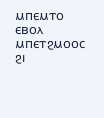ⲙⲡⲉⲙⲧⲟ ⲉⲃⲟⲗ ⲙⲡⲉⲧϩⲙⲟⲟⲥ ϩⲓ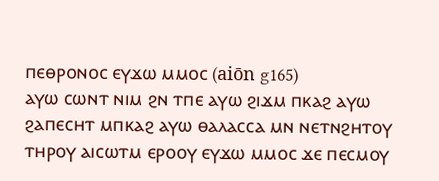ⲡⲉⲑⲣⲟⲛⲟⲥ ⲉⲩϫⲱ ⲙⲙⲟⲥ (aiōn g165)
ⲁⲩⲱ ⲥⲱⲛⲧ ⲛⲓⲙ ϩⲛ ⲧⲡⲉ ⲁⲩⲱ ϩⲓϫⲙ ⲡⲕⲁϩ ⲁⲩⲱ ϩⲁⲡⲉⲥⲏⲧ ⲙⲡⲕⲁϩ ⲁⲩⲱ ⲑⲁⲗⲁⲥⲥⲁ ⲙⲛ ⲛⲉⲧⲛϩⲏⲧⲟⲩ ⲧⲏⲣⲟⲩ ⲁⲓⲥⲱⲧⲙ ⲉⲣⲟⲟⲩ ⲉⲩϫⲱ ⲙⲙⲟⲥ ϫⲉ ⲡⲉⲥⲙⲟⲩ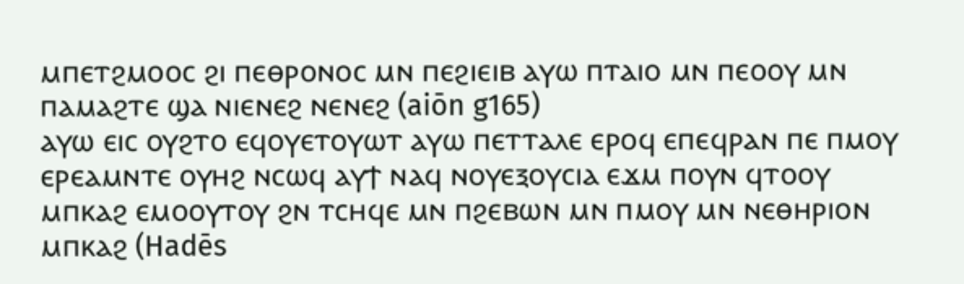ⲙⲡⲉⲧϩⲙⲟⲟⲥ ϩⲓ ⲡⲉⲑⲣⲟⲛⲟⲥ ⲙⲛ ⲡⲉϩⲓⲉⲓⲃ ⲁⲩⲱ ⲡⲧⲁⲓⲟ ⲙⲛ ⲡⲉⲟⲟⲩ ⲙⲛ ⲡⲁⲙⲁϩⲧⲉ ϣⲁ ⲛⲓⲉⲛⲉϩ ⲛⲉⲛⲉϩ (aiōn g165)
ⲁⲩⲱ ⲉⲓⲥ ⲟⲩϩⲧⲟ ⲉϥⲟⲩⲉⲧⲟⲩⲱⲧ ⲁⲩⲱ ⲡⲉⲧⲧⲁⲗⲉ ⲉⲣⲟϥ ⲉⲡⲉϥⲣⲁⲛ ⲡⲉ ⲡⲙⲟⲩ ⲉⲣⲉⲁⲙⲛⲧⲉ ⲟⲩⲏϩ ⲛⲥⲱϥ ⲁⲩϯ ⲛⲁϥ ⲛⲟⲩⲉⲝⲟⲩⲥⲓⲁ ⲉϫⲙ ⲡⲟⲩⲛ ϥⲧⲟⲟⲩ ⲙⲡⲕⲁϩ ⲉⲙⲟⲟⲩⲧⲟⲩ ϩⲛ ⲧⲥⲏϥⲉ ⲙⲛ ⲡϩⲉⲃⲱⲛ ⲙⲛ ⲡⲙⲟⲩ ⲙⲛ ⲛⲉⲑⲏⲣⲓⲟⲛ ⲙⲡⲕⲁϩ (Hadēs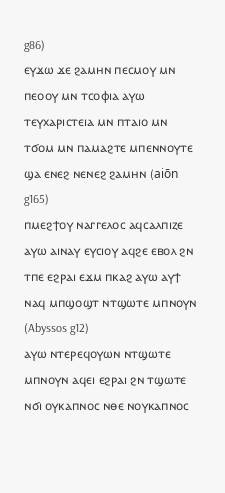g86)
ⲉⲩϫⲱ ϫⲉ ϩⲁⲙⲏⲛ ⲡⲉⲥⲙⲟⲩ ⲙⲛ ⲡⲉⲟⲟⲩ ⲙⲛ ⲧⲥⲟⲫⲓⲁ ⲁⲩⲱ ⲧⲉⲩⲭⲁⲣⲓⲥⲧⲉⲓⲁ ⲙⲛ ⲡⲧⲁⲓⲟ ⲙⲛ ⲧϭⲟⲙ ⲙⲛ ⲡⲁⲙⲁϩⲧⲉ ⲙⲡⲉⲛⲛⲟⲩⲧⲉ ϣⲁ ⲉⲛⲉϩ ⲛⲉⲛⲉϩ ϩⲁⲙⲏⲛ (aiōn g165)
ⲡⲙⲉϩϯⲟⲩ ⲛⲁⲅⲅⲉⲗⲟⲥ ⲁϥⲥⲁⲗⲡⲓⲍⲉ ⲁⲩⲱ ⲁⲓⲛⲁⲩ ⲉⲩⲥⲓⲟⲩ ⲁϥϩⲉ ⲉⲃⲟⲗ ϩⲛ ⲧⲡⲉ ⲉϩⲣⲁⲓ ⲉϫⲙ ⲡⲕⲁϩ ⲁⲩⲱ ⲁⲩϯ ⲛⲁϥ ⲙⲡϣⲟϣⲧ ⲛⲧϣⲱⲧⲉ ⲙⲡⲛⲟⲩⲛ (Abyssos g12)
ⲁⲩⲱ ⲛⲧⲉⲣⲉϥⲟⲩⲱⲛ ⲛⲧϣⲱⲧⲉ ⲙⲡⲛⲟⲩⲛ ⲁϥⲉⲓ ⲉϩⲣⲁⲓ ϩⲛ ⲧϣⲱⲧⲉ ⲛϭⲓ ⲟⲩⲕⲁⲡⲛⲟⲥ ⲛⲑⲉ ⲛⲟⲩⲕⲁⲡⲛⲟⲥ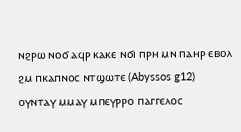ⲛϩⲣⲱ ⲛⲟϭ ⲁϥⲣ ⲕⲁⲕⲉ ⲛϭⲓ ⲡⲣⲏ ⲙⲛ ⲡⲁⲏⲣ ⲉⲃⲟⲗ ϩⲙ ⲡⲕⲁⲡⲛⲟⲥ ⲛⲧϣⲱⲧⲉ (Abyssos g12)
ⲟⲩⲛⲧⲁⲩ ⲙⲙⲁⲩ ⲙⲡⲉⲩⲣⲣⲟ ⲡⲁⲅⲅⲉⲗⲟⲥ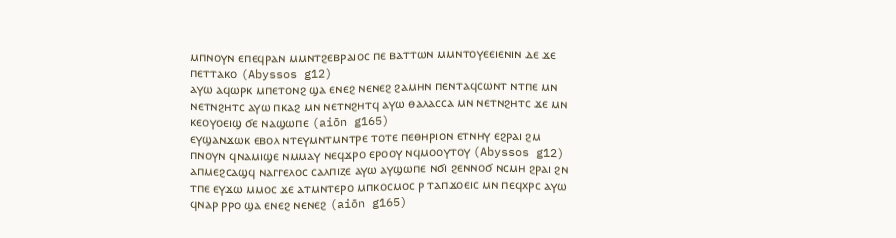ⲙⲡⲛⲟⲩⲛ ⲉⲡⲉϥⲣⲁⲛ ⲙⲙⲛⲧϩⲉⲃⲣⲁⲓⲟⲥ ⲡⲉ ⲃⲁⲧⲧⲱⲛ ⲙⲙⲛⲧⲟⲩⲉⲉⲓⲉⲛⲓⲛ ⲇⲉ ϫⲉ ⲡⲉⲧⲧⲁⲕⲟ (Abyssos g12)
ⲁⲩⲱ ⲁϥⲱⲣⲕ ⲙⲡⲉⲧⲟⲛϩ ϣⲁ ⲉⲛⲉϩ ⲛⲉⲛⲉϩ ϩⲁⲙⲏⲛ ⲡⲉⲛⲧⲁϥⲥⲱⲛⲧ ⲛⲧⲡⲉ ⲙⲛ ⲛⲉⲧⲛϩⲏⲧⲥ ⲁⲩⲱ ⲡⲕⲁϩ ⲙⲛ ⲛⲉⲧⲛϩⲏⲧϥ ⲁⲩⲱ ⲑⲁⲗⲁⲥⲥⲁ ⲙⲛ ⲛⲉⲧⲛϩⲏⲧⲥ ϫⲉ ⲙⲛ ⲕⲉⲟⲩⲟⲉⲓϣ ϭⲉ ⲛⲁϣⲱⲡⲉ (aiōn g165)
ⲉⲩϣⲁⲛϫⲱⲕ ⲉⲃⲟⲗ ⲛⲧⲉⲩⲙⲛⲧⲙⲛⲧⲣⲉ ⲧⲟⲧⲉ ⲡⲉⲑⲏⲣⲓⲟⲛ ⲉⲧⲛⲏⲩ ⲉϩⲣⲁⲓ ϩⲙ ⲡⲛⲟⲩⲛ ϥⲛⲁⲙⲓϣⲉ ⲛⲙⲙⲁⲩ ⲛⲉϥϫⲣⲟ ⲉⲣⲟⲟⲩ ⲛϥⲙⲟⲟⲩⲧⲟⲩ (Abyssos g12)
ⲁⲡⲙⲉϩⲥⲁϣϥ ⲛⲁⲅⲅⲉⲗⲟⲥ ⲥⲁⲗⲡⲓⲍⲉ ⲁⲩⲱ ⲁⲩϣⲱⲡⲉ ⲛϭⲓ ϩⲉⲛⲛⲟϭ ⲛⲥⲙⲏ ϩⲣⲁⲓ ϩⲛ ⲧⲡⲉ ⲉⲩϫⲱ ⲙⲙⲟⲥ ϫⲉ ⲁⲧⲙⲛⲧⲉⲣⲟ ⲙⲡⲕⲟⲥⲙⲟⲥ ⲣ ⲧⲁⲡϫⲟⲉⲓⲥ ⲙⲛ ⲡⲉϥⲭⲣⲥ ⲁⲩⲱ ϥⲛⲁⲣ ⲣⲣⲟ ϣⲁ ⲉⲛⲉϩ ⲛⲉⲛⲉϩ (aiōn g165)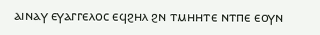ⲁⲓⲛⲁⲩ ⲉⲩⲁⲅⲅⲉⲗⲟⲥ ⲉϥϩⲏⲗ ϩⲛ ⲧⲙⲏⲏⲧⲉ ⲛⲧⲡⲉ ⲉⲟⲩⲛ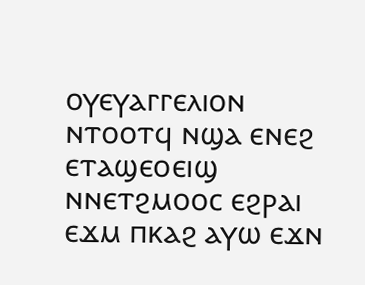ⲟⲩⲉⲩⲁⲅⲅⲉⲗⲓⲟⲛ ⲛⲧⲟⲟⲧϥ ⲛϣⲁ ⲉⲛⲉϩ ⲉⲧⲁϣⲉⲟⲉⲓϣ ⲛⲛⲉⲧϩⲙⲟⲟⲥ ⲉϩⲣⲁⲓ ⲉϫⲙ ⲡⲕⲁϩ ⲁⲩⲱ ⲉϫⲛ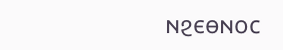ⲛϩⲉⲑⲛⲟⲥ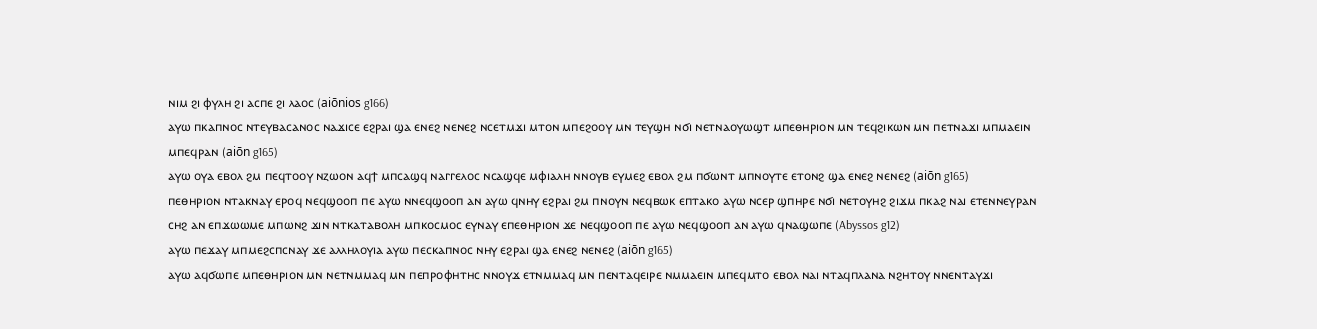ⲛⲓⲙ ϩⲓ ⲫⲩⲗⲏ ϩⲓ ⲁⲥⲡⲉ ϩⲓ ⲗⲁⲟⲥ (aiōnios g166)
ⲁⲩⲱ ⲡⲕⲁⲡⲛⲟⲥ ⲛⲧⲉⲩⲃⲁⲥⲁⲛⲟⲥ ⲛⲁϫⲓⲥⲉ ⲉϩⲣⲁⲓ ϣⲁ ⲉⲛⲉϩ ⲛⲉⲛⲉϩ ⲛⲥⲉⲧⲙϫⲓ ⲙⲧⲟⲛ ⲙⲡⲉϩⲟⲟⲩ ⲙⲛ ⲧⲉⲩϣⲏ ⲛϭⲓ ⲛⲉⲧⲛⲁⲟⲩⲱϣⲧ ⲙⲡⲉⲑⲏⲣⲓⲟⲛ ⲙⲛ ⲧⲉϥϩⲓⲕⲱⲛ ⲙⲛ ⲡⲉⲧⲛⲁϫⲓ ⲙⲡⲙⲁⲉⲓⲛ ⲙⲡⲉϥⲣⲁⲛ (aiōn g165)
ⲁⲩⲱ ⲟⲩⲁ ⲉⲃⲟⲗ ϩⲙ ⲡⲉϥⲧⲟⲟⲩ ⲛⲍⲱⲟⲛ ⲁϥϯ ⲙⲡⲥⲁϣϥ ⲛⲁⲅⲅⲉⲗⲟⲥ ⲛⲥⲁϣϥⲉ ⲙⲫⲓⲁⲗⲏ ⲛⲛⲟⲩⲃ ⲉⲩⲙⲉϩ ⲉⲃⲟⲗ ϩⲙ ⲡϭⲱⲛⲧ ⲙⲡⲛⲟⲩⲧⲉ ⲉⲧⲟⲛϩ ϣⲁ ⲉⲛⲉϩ ⲛⲉⲛⲉϩ (aiōn g165)
ⲡⲉⲑⲏⲣⲓⲟⲛ ⲛⲧⲁⲕⲛⲁⲩ ⲉⲣⲟϥ ⲛⲉϥϣⲟⲟⲡ ⲡⲉ ⲁⲩⲱ ⲛⲛⲉϥϣⲟⲟⲡ ⲁⲛ ⲁⲩⲱ ϥⲛⲏⲩ ⲉϩⲣⲁⲓ ϩⲙ ⲡⲛⲟⲩⲛ ⲛⲉϥⲃⲱⲕ ⲉⲡⲧⲁⲕⲟ ⲁⲩⲱ ⲛⲥⲉⲣ ϣⲡⲏⲣⲉ ⲛϭⲓ ⲛⲉⲧⲟⲩⲏϩ ϩⲓϫⲙ ⲡⲕⲁϩ ⲛⲁⲓ ⲉⲧⲉⲛⲛⲉⲩⲣⲁⲛ ⲥⲏϩ ⲁⲛ ⲉⲡϫⲱⲱⲙⲉ ⲙⲡⲱⲛϩ ϫⲓⲛ ⲛⲧⲕⲁⲧⲁⲃⲟⲗⲏ ⲙⲡⲕⲟⲥⲙⲟⲥ ⲉⲩⲛⲁⲩ ⲉⲡⲉⲑⲏⲣⲓⲟⲛ ϫⲉ ⲛⲉϥϣⲟⲟⲡ ⲡⲉ ⲁⲩⲱ ⲛⲉϥϣⲟⲟⲡ ⲁⲛ ⲁⲩⲱ ϥⲛⲁϣⲱⲡⲉ (Abyssos g12)
ⲁⲩⲱ ⲡⲉϫⲁⲩ ⲙⲡⲙⲉϩⲥⲡⲥⲛⲁⲩ ϫⲉ ⲁⲗⲗⲏⲗⲟⲩⲓⲁ ⲁⲩⲱ ⲡⲉⲥⲕⲁⲡⲛⲟⲥ ⲛⲏⲩ ⲉϩⲣⲁⲓ ϣⲁ ⲉⲛⲉϩ ⲛⲉⲛⲉϩ (aiōn g165)
ⲁⲩⲱ ⲁϥϭⲱⲡⲉ ⲙⲡⲉⲑⲏⲣⲓⲟⲛ ⲙⲛ ⲛⲉⲧⲛⲙⲙⲁϥ ⲙⲛ ⲡⲉⲡⲣⲟⲫⲏⲧⲏⲥ ⲛⲛⲟⲩϫ ⲉⲧⲛⲙⲙⲁϥ ⲙⲛ ⲡⲉⲛⲧⲁϥⲉⲓⲣⲉ ⲛⲙⲙⲁⲉⲓⲛ ⲙⲡⲉϥⲙⲧⲟ ⲉⲃⲟⲗ ⲛⲁⲓ ⲛⲧⲁϥⲡⲗⲁⲛⲁ ⲛϩⲏⲧⲟⲩ ⲛⲛⲉⲛⲧⲁⲩϫⲓ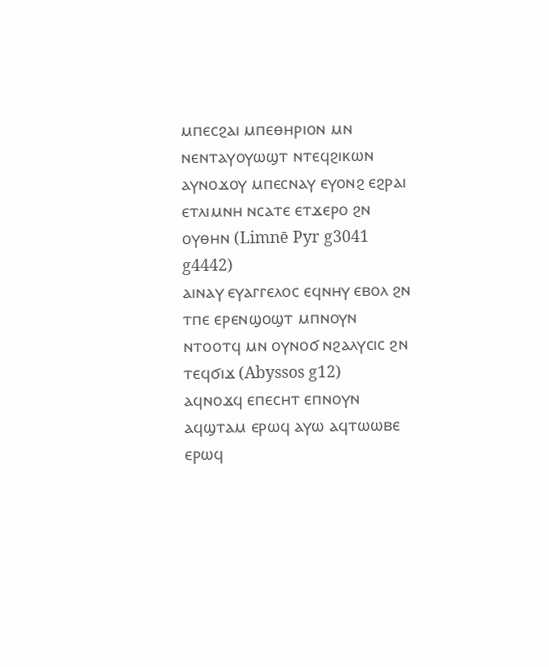ⲙⲡⲉⲥϩⲁⲓ ⲙⲡⲉⲑⲏⲣⲓⲟⲛ ⲙⲛ ⲛⲉⲛⲧⲁⲩⲟⲩⲱϣⲧ ⲛⲧⲉϥϩⲓⲕⲱⲛ ⲁⲩⲛⲟϫⲟⲩ ⲙⲡⲉⲥⲛⲁⲩ ⲉⲩⲟⲛϩ ⲉϩⲣⲁⲓ ⲉⲧⲗⲓⲙⲛⲏ ⲛⲥⲁⲧⲉ ⲉⲧϫⲉⲣⲟ ϩⲛ ⲟⲩⲑⲏⲛ (Limnē Pyr g3041 g4442)
ⲁⲓⲛⲁⲩ ⲉⲩⲁⲅⲅⲉⲗⲟⲥ ⲉϥⲛⲏⲩ ⲉⲃⲟⲗ ϩⲛ ⲧⲡⲉ ⲉⲣⲉⲛϣⲟϣⲧ ⲙⲡⲛⲟⲩⲛ ⲛⲧⲟⲟⲧϥ ⲙⲛ ⲟⲩⲛⲟϭ ⲛϩⲁⲗⲩⲥⲓⲥ ϩⲛ ⲧⲉϥϭⲓϫ (Abyssos g12)
ⲁϥⲛⲟϫϥ ⲉⲡⲉⲥⲏⲧ ⲉⲡⲛⲟⲩⲛ ⲁϥϣⲧⲁⲙ ⲉⲣⲱϥ ⲁⲩⲱ ⲁϥⲧⲱⲱⲃⲉ ⲉⲣⲱϥ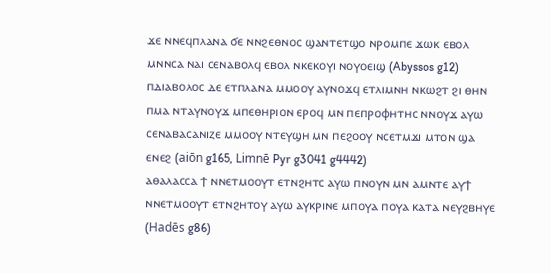ϫⲉ ⲛⲛⲉϥⲡⲗⲁⲛⲁ ϭⲉ ⲛⲛϩⲉⲑⲛⲟⲥ ϣⲁⲛⲧⲉⲧϣⲟ ⲛⲣⲟⲙⲡⲉ ϫⲱⲕ ⲉⲃⲟⲗ ⲙⲛⲛⲥⲁ ⲛⲁⲓ ⲥⲉⲛⲁⲃⲟⲗϥ ⲉⲃⲟⲗ ⲛⲕⲉⲕⲟⲩⲓ ⲛⲟⲩⲟⲉⲓϣ (Abyssos g12)
ⲡⲇⲓⲁⲃⲟⲗⲟⲥ ⲇⲉ ⲉⲧⲡⲗⲁⲛⲁ ⲙⲙⲟⲟⲩ ⲁⲩⲛⲟϫϥ ⲉⲧⲗⲓⲙⲛⲏ ⲛⲕⲱϩⲧ ϩⲓ ⲑⲏⲛ ⲡⲙⲁ ⲛⲧⲁⲩⲛⲟⲩϫ ⲙⲡⲉⲑⲏⲣⲓⲟⲛ ⲉⲣⲟϥ ⲙⲛ ⲡⲉⲡⲣⲟⲫⲏⲧⲏⲥ ⲛⲛⲟⲩϫ ⲁⲩⲱ ⲥⲉⲛⲁⲃⲁⲥⲁⲛⲓⲍⲉ ⲙⲙⲟⲟⲩ ⲛⲧⲉⲩϣⲏ ⲙⲛ ⲡⲉϩⲟⲟⲩ ⲛⲥⲉⲧⲙϫⲓ ⲙⲧⲟⲛ ϣⲁ ⲉⲛⲉϩ (aiōn g165, Limnē Pyr g3041 g4442)
ⲁⲑⲁⲗⲁⲥⲥⲁ ϯ ⲛⲛⲉⲧⲙⲟⲟⲩⲧ ⲉⲧⲛϩⲏⲧⲥ ⲁⲩⲱ ⲡⲛⲟⲩⲛ ⲙⲛ ⲁⲙⲛⲧⲉ ⲁⲩϯ ⲛⲛⲉⲧⲙⲟⲟⲩⲧ ⲉⲧⲛϩⲏⲧⲟⲩ ⲁⲩⲱ ⲁⲩⲕⲣⲓⲛⲉ ⲙⲡⲟⲩⲁ ⲡⲟⲩⲁ ⲕⲁⲧⲁ ⲛⲉⲩϩⲃⲏⲩⲉ (Hadēs g86)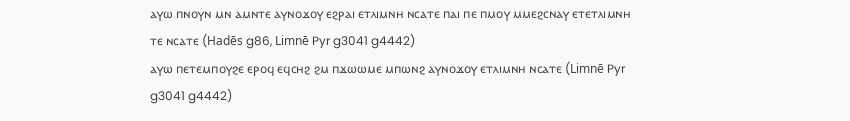ⲁⲩⲱ ⲡⲛⲟⲩⲛ ⲙⲛ ⲁⲙⲛⲧⲉ ⲁⲩⲛⲟϫⲟⲩ ⲉϩⲣⲁⲓ ⲉⲧⲗⲓⲙⲛⲏ ⲛⲥⲁⲧⲉ ⲡⲁⲓ ⲡⲉ ⲡⲙⲟⲩ ⲙⲙⲉϩⲥⲛⲁⲩ ⲉⲧⲉⲧⲗⲓⲙⲛⲏ ⲧⲉ ⲛⲥⲁⲧⲉ (Hadēs g86, Limnē Pyr g3041 g4442)
ⲁⲩⲱ ⲡⲉⲧⲉⲙⲡⲟⲩϩⲉ ⲉⲣⲟϥ ⲉϥⲥⲏϩ ϩⲙ ⲡϫⲱⲱⲙⲉ ⲙⲡⲱⲛϩ ⲁⲩⲛⲟϫⲟⲩ ⲉⲧⲗⲓⲙⲛⲏ ⲛⲥⲁⲧⲉ (Limnē Pyr g3041 g4442)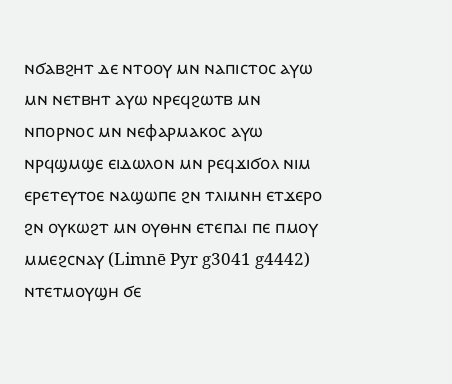ⲛϭⲁⲃϩⲏⲧ ⲇⲉ ⲛⲧⲟⲟⲩ ⲙⲛ ⲛⲁⲡⲓⲥⲧⲟⲥ ⲁⲩⲱ ⲙⲛ ⲛⲉⲧⲃⲏⲧ ⲁⲩⲱ ⲛⲣⲉϥϩⲱⲧⲃ ⲙⲛ ⲛⲡⲟⲣⲛⲟⲥ ⲙⲛ ⲛⲉⲫⲁⲣⲙⲁⲕⲟⲥ ⲁⲩⲱ ⲛⲣϥϣⲙϣⲉ ⲉⲓⲇⲱⲗⲟⲛ ⲙⲛ ⲣⲉϥϫⲓϭⲟⲗ ⲛⲓⲙ ⲉⲣⲉⲧⲉⲩⲧⲟⲉ ⲛⲁϣⲱⲡⲉ ϩⲛ ⲧⲗⲓⲙⲛⲏ ⲉⲧϫⲉⲣⲟ ϩⲛ ⲟⲩⲕⲱϩⲧ ⲙⲛ ⲟⲩⲑⲏⲛ ⲉⲧⲉⲡⲁⲓ ⲡⲉ ⲡⲙⲟⲩ ⲙⲙⲉϩⲥⲛⲁⲩ (Limnē Pyr g3041 g4442)
ⲛⲧⲉⲧⲙⲟⲩϣⲏ ϭⲉ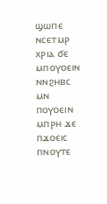ϣⲱⲡⲉ ⲛⲥⲉⲧⲙⲣ ⲭⲣⲓⲁ ϭⲉ ⲙⲡⲟⲩⲟⲉⲓⲛ ⲛⲛϩⲏⲃⲥ ⲙⲛ ⲡⲟⲩⲟⲉⲓⲛ ⲙⲡⲣⲏ ϫⲉ ⲡϫⲟⲉⲓⲥ ⲡⲛⲟⲩⲧⲉ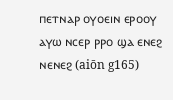ⲡⲉⲧⲛⲁⲣ ⲟⲩⲟⲉⲓⲛ ⲉⲣⲟⲟⲩ ⲁⲩⲱ ⲛⲥⲉⲣ ⲣⲣⲟ ϣⲁ ⲉⲛⲉϩ ⲛⲉⲛⲉϩ (aiōn g165)